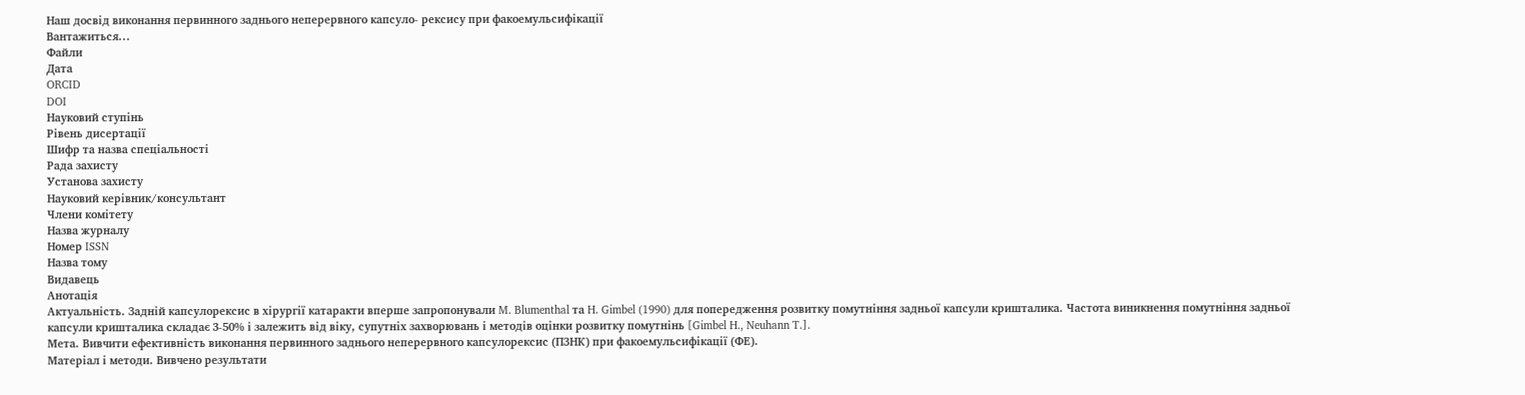Наш досвід виконання первинного заднього неперервного капсуло- рексису при факоемульсифікації
Вантажиться...
Файли
Дата
ORCID
DOI
Науковий ступінь
Рівень дисертації
Шифр та назва спеціальності
Рада захисту
Установа захисту
Науковий керівник/консультант
Члени комітету
Назва журналу
Номер ISSN
Назва тому
Видавець
Анотація
Актуальність. Задній капсулорексис в хірургії катаракти вперше запропонували M. Blumenthal та H. Gimbel (1990) для попередження розвитку помутніння задньої капсули кришталика. Частота виникнення помутніння задньої капсули кришталика складає 3-50% і залежить від віку, супутніх захворювань і методів оцінки розвитку помутнінь [Gimbel H., Neuhann T.].
Мета. Вивчити ефективність виконання первинного заднього неперервного капсулорексис (ПЗНК) при факоемульсифікації (ФЕ).
Матеріал і методи. Вивчено результати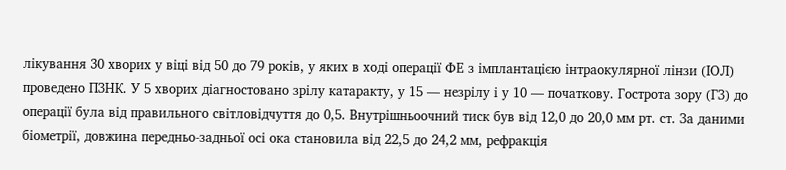лікування 30 хворих у віці від 50 до 79 років, у яких в ході операції ФЕ з імплантацією інтраокулярної лінзи (ІОЛ) проведено ПЗНК. У 5 хворих діагностовано зрілу катаракту, у 15 — незрілу і у 10 — початкову. Гострота зору (ГЗ) до операції була від правильного світловідчуття до 0,5. Внутрішньоочний тиск був від 12,0 до 20,0 мм рт. ст. За даними біометрії, довжина передньо-задньої осі ока становила від 22,5 до 24,2 мм, рефракція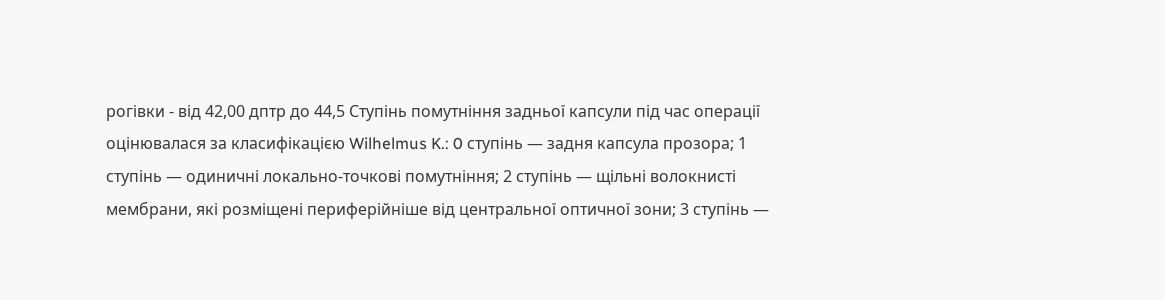рогівки - від 42,00 дптр до 44,5 Ступінь помутніння задньої капсули під час операції оцінювалася за класифікацією Wilhelmus K.: 0 ступінь — задня капсула прозора; 1 ступінь — одиничні локально-точкові помутніння; 2 ступінь — щільні волокнисті мембрани, які розміщені периферійніше від центральної оптичної зони; 3 ступінь —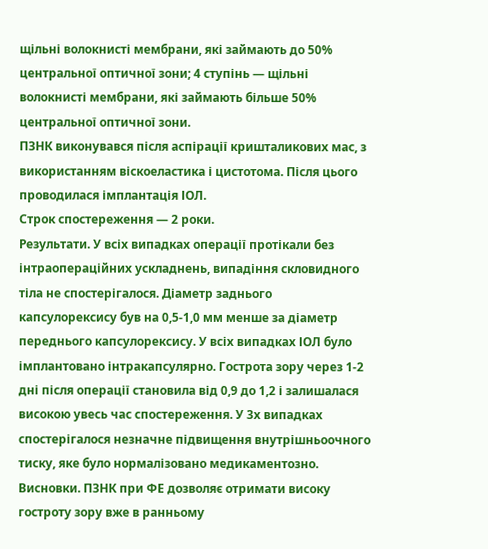щільні волокнисті мембрани, які займають до 50% центральної оптичної зони; 4 ступінь — щільні волокнисті мембрани, які займають більше 50% центральної оптичної зони.
ПЗНК виконувався після аспірації кришталикових мас, з використанням віскоеластика і цистотома. Після цього проводилася імплантація ІОЛ.
Строк спостереження — 2 роки.
Результати. У всіх випадках операції протікали без інтраопераційних ускладнень, випадіння скловидного тіла не спостерігалося. Діаметр заднього капсулорексису був на 0,5-1,0 мм менше за діаметр переднього капсулорексису. У всіх випадках ІОЛ було імплантовано інтракапсулярно. Гострота зору через 1-2 дні після операції становила від 0,9 до 1,2 і залишалася високою увесь час спостереження. У 3х випадках спостерігалося незначне підвищення внутрішньоочного тиску, яке було нормалізовано медикаментозно.
Висновки. ПЗНК при ФЕ дозволяє отримати високу гостроту зору вже в ранньому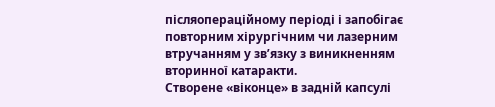післяопераційному періоді і запобігає повторним хірургічним чи лазерним втручанням у зв’язку з виникненням вторинної катаракти.
Створене «віконце» в задній капсулі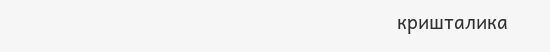кришталика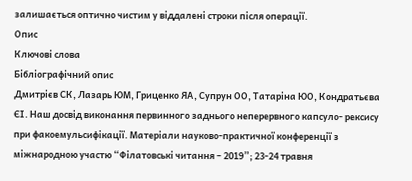залишається оптично чистим у віддалені строки після операції.
Опис
Ключові слова
Бібліографічний опис
Дмитрієв СК, Лазарь ЮМ, Гриценко ЯА, Супрун ОО, Татаріна ЮО, Кондратьєва ЄІ. Наш досвід виконання первинного заднього неперервного капсуло- рексису при факоемульсифікації. Матеріали науково-практичної конференції з міжнародною участю “Філатовські читання – 2019”; 23-24 травня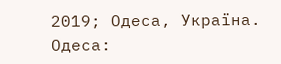2019; Одеса, Україна. Одеса: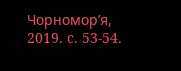Чорномор’я, 2019. c. 53-54.